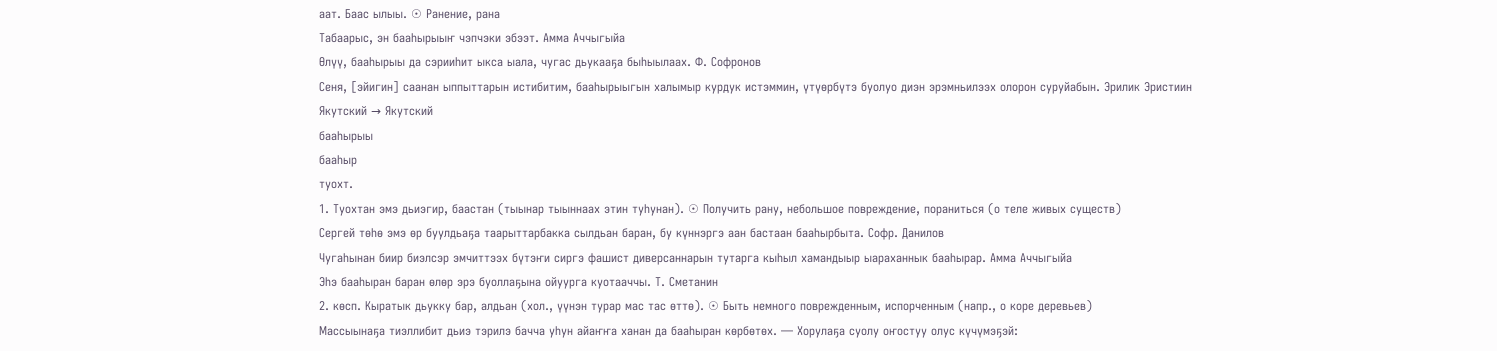аат. Баас ылыы. ☉ Ранение, рана
Табаарыс, эн бааһырыыҥ чэпчэки эбээт. Амма Аччыгыйа
Өлүү, бааһырыы да сэрииһит ыкса ыала, чугас дьукааҕа быһыылаах. Ф. Софронов
Сеня, [эйигин] саанан ыппыттарын истибитим, бааһырыыгын халымыр курдук истэммин, үтүөрбүтэ буолуо диэн эрэмньилээх олорон суруйабын. Эрилик Эристиин
Якутский → Якутский
бааһырыы
бааһыр
туохт.
1. Туохтан эмэ дьиэгир, баастан (тыынар тыыннаах этин туһунан). ☉ Получить рану, небольшое повреждение, пораниться (о теле живых существ)
Сергей төһө эмэ өр буулдьаҕа таарыттарбакка сылдьан баран, бу күннэргэ аан бастаан бааһырбыта. Софр. Данилов
Чугаһынан биир биэлсэр эмчиттээх бүтэҥи сиргэ фашист диверсаннарын тутарга кыһыл хамандыыр ыараханнык бааһырар. Амма Аччыгыйа
Эһэ бааһыран баран өлөр эрэ буоллаҕына ойуурга куотааччы. Т. Сметанин
2. көсп. Кыратык дьукку бар, алдьан (хол., үүнэн турар мас тас өттө). ☉ Быть немного поврежденным, испорченным (напр., о коре деревьев)
Массыынаҕа тиэллибит дьиэ тэрилэ бачча уһун айаҥҥа ханан да бааһыран көрбөтөх. — Хорулаҕа суолу оҥостуу олус күчүмэҕэй: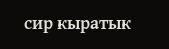сир кыратык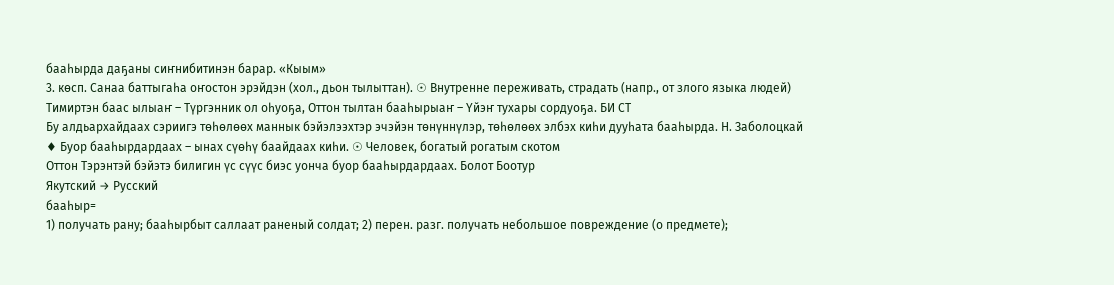бааһырда даҕаны сиҥнибитинэн барар. «Кыым»
3. көсп. Санаа баттыгаһа оҥостон эрэйдэн (хол., дьон тылыттан). ☉ Внутренне переживать, страдать (напр., от злого языка людей)
Тимиртэн баас ылыаҥ – Түргэнник ол оһуоҕа, Оттон тылтан бааһырыаҥ – Үйэҥ тухары сордуоҕа. БИ СТ
Бу алдьархайдаах сэриигэ төһөлөөх маннык бэйэлээхтэр эчэйэн төнүннүлэр, төһөлөөх элбэх киһи дууһата бааһырда. Н. Заболоцкай
♦ Буор бааһырдардаах – ынах сүөһү баайдаах киһи. ☉ Человек, богатый рогатым скотом
Оттон Тэрэнтэй бэйэтэ билигин үс сүүс биэс уонча буор бааһырдардаах. Болот Боотур
Якутский → Русский
бааһыр=
1) получать рану; бааһырбыт саллаат раненый солдат; 2) перен. разг. получать небольшое повреждение (о предмете);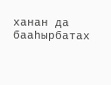ханан да бааһырбатах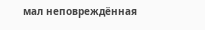мал неповреждённая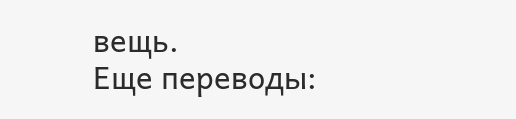вещь.
Еще переводы: